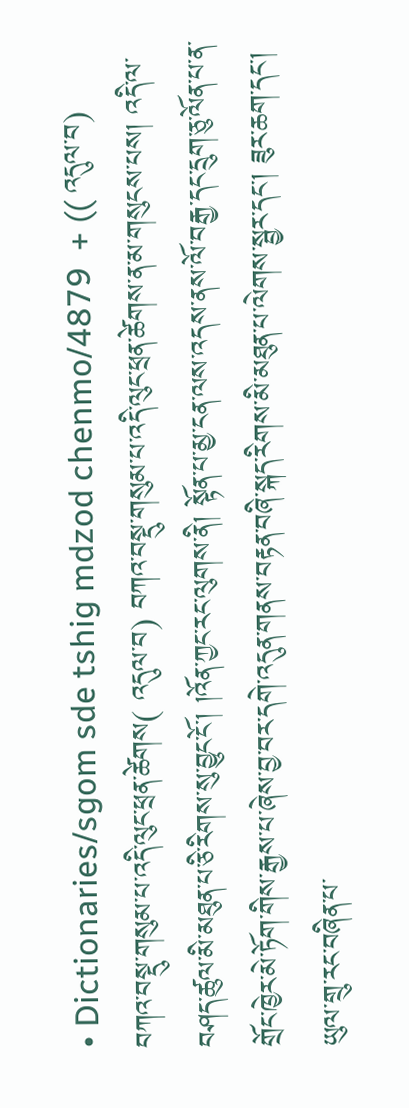• Dictionaries/sgom sde tshig mdzod chenmo/4879  + (( འདུལ་བ) བཀའ་བསྡུ་གསུམ་པ་འདི་ལུང་ཕྲན་ཚེགས( འདུལ་བ) བཀའ་བསྡུ་གསུམ་པ་འདི་ལུང་ཕྲན་ཚེགས་ན་མ་གསུངས་པས། འདི་ལ་བཤད་ཚུལ་མི་མཐུན་པ་ཅི་རིགས་སུ་བྱུང་ངོ་། །འོན་ཀྱང་རང་ལུགས་ནི། སྟོན་པ་མྱ་ངན་ལས་འདས་ནས་ལོ་བརྒྱ་དང་དྲུག་ཅུ་ལོན་པ་ན་གྲོང་ཁྱེར་མེ་ཏོག་གིས་རྒྱས་པ་ཞེས་བྱ་བར་དགེ་འདུན་གནས་བརྟན་བཞི་སྐད་རིགས་མི་མཐུན་པ་ལེགས་སྦྱར་དང་། ཟུར་ཆག་དང་། ཡུལ་གྲུ་རང་བཞིན་པ་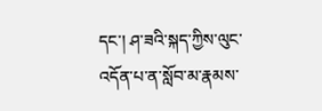དང་། ཤ་ཟའི་སྐད་ཀྱིས་ལུང་འདོན་པ་ན་སློབ་མ་རྣམས་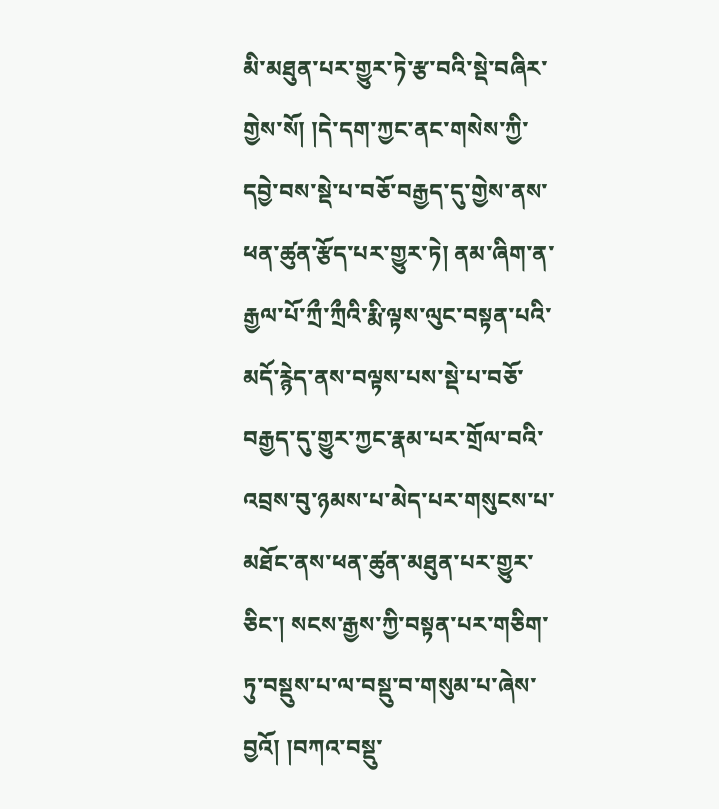མི་མཐུན་པར་གྱུར་ཏེ་རྩ་བའི་སྡེ་བཞིར་གྱེས་སོ། །དེ་དག་ཀྱང་ནང་གསེས་ཀྱི་དབྱེ་བས་སྡེ་པ་བཅོ་བརྒྱད་དུ་གྱེས་ནས་ཕན་ཚུན་རྩོད་པར་གྱུར་ཏེ། ནམ་ཞིག་ན་རྒྱལ་པོ་ཀྲྀ་ཀྲྀའི་རྨི་ལྟས་ལུང་བསྟན་པའི་མདོ་རྙེད་ནས་བལྟས་པས་སྡེ་པ་བཅོ་བརྒྱད་དུ་གྱུར་ཀྱང་རྣམ་པར་གྲོལ་བའི་འབྲས་བུ་ཉམས་པ་མེད་པར་གསུངས་པ་མཐོང་ནས་ཕན་ཚུན་མཐུན་པར་གྱུར་ཅིང་། སངས་རྒྱས་ཀྱི་བསྟན་པར་གཅིག་ཏུ་བསྡུས་པ་ལ་བསྡུ་བ་གསུམ་པ་ཞེས་བྱའོ། །བཀའ་བསྡུ་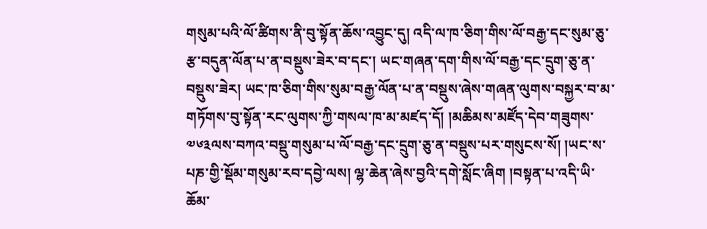གསུམ་པའི་ལོ་ཚིགས་ནི་བུ་སྟོན་ཆོས་འབྱུང་དུ། འདི་ལ་ཁ་ཅིག་གིས་ལོ་བརྒྱ་དང་སུམ་ཅུ་རྩ་བདུན་ལོན་པ་ན་བསྡུས་ཟེར་བ་དང་། ཡང་གཞན་དག་གིས་ལོ་བརྒྱ་དང་དྲུག་ཅུ་ན་བསྡུས་ཟེར། ཡང་ཁ་ཅིག་གིས་སུམ་བརྒྱ་ལོན་པ་ན་བསྡུས་ཞེས་གཞན་ལུགས་བསྐྱར་བ་མ་གཏོགས་བུ་སྟོན་རང་ལུགས་ཀྱི་གསལ་ཁ་མ་མཛད་དོ། །མཆིམས་མཛོད་དེབ་གཟུགས་༧༦༣ལས་བཀའ་བསྡུ་གསུམ་པ་ལོ་བརྒྱ་དང་དྲུག་ཅུ་ན་བསྡུས་པར་གསུངས་སོ། །ཡང་ས་པཎ་གྱི་སྡོམ་གསུམ་རབ་དབྱེ་ལས། ལྷ་ཆེན་ཞེས་བྱའི་དགེ་སློང་ཞིག །བསྟན་པ་འདི་ཡི་ཆོམ་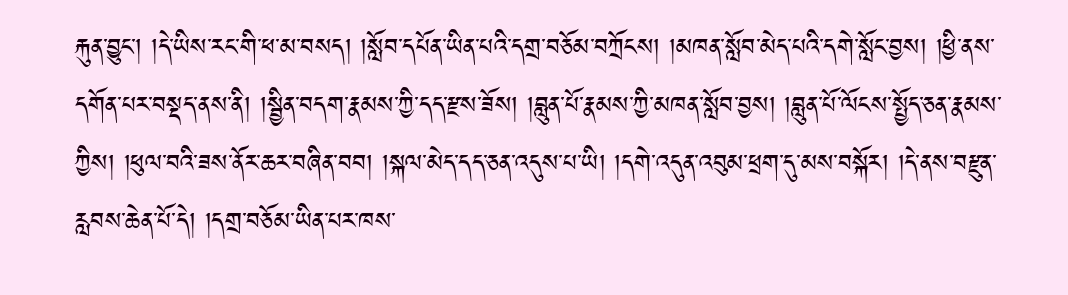རྐུན་བྱུང་། །དེ་ཡིས་རང་གི་ཕ་མ་བསད། །སློབ་དཔོན་ཡིན་པའི་དགྲ་བཅོམ་བཀྲོངས། །མཁན་སློབ་མེད་པའི་དགེ་སློང་བྱས། །ཕྱི་ནས་དགོན་པར་བསྡད་ནས་ནི། །སྦྱིན་བདག་རྣམས་ཀྱི་དད་རྫས་ཟོས། །བླུན་པོ་རྣམས་ཀྱི་མཁན་སློབ་བྱས། །བླུན་པོ་ལོངས་སྤྱོད་ཅན་རྣམས་ཀྱིས། །ཕུལ་བའི་ཟས་ནོར་ཆར་བཞིན་བབ། །སྐལ་མེད་དད་ཅན་འདུས་པ་ཡི། །དགེ་འདུན་འབུམ་ཕྲག་དུ་མས་བསྐོར། །དེ་ནས་བརྫུན་རླབས་ཆེན་པོ་དེ། །དགྲ་བཅོམ་ཡིན་པར་ཁས་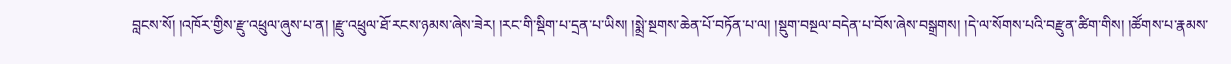བླངས་སོ། །འཁོར་གྱིས་རྫུ་འཕྲུལ་ཞུས་པ་ན། །རྫུ་འཕྲུལ་ཐོ་རངས་ཉམས་ཞེས་ཟེར། །རང་གི་སྡིག་པ་དྲན་པ་ཡིས། །སྨྲེ་སྔགས་ཆེན་པོ་བཏོན་པ་ལ། །སྡུག་བསྔལ་བདེན་པ་བོས་ཞེས་བསྒྲགས། །དེ་ལ་སོགས་པའི་བརྫུན་ཚིག་གིས། །ཚོགས་པ་རྣམས་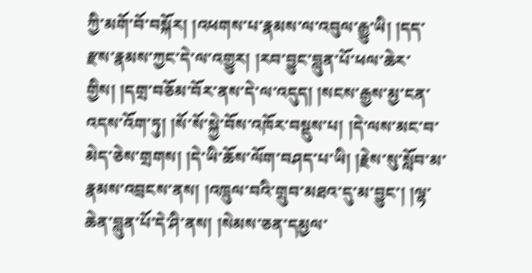ཀྱི་མགོ་བོ་བསྐོར། །འཕགས་པ་རྣམས་ལ་འབུལ་རྒྱུ་ཡི། །དད་རྫས་རྣམས་ཀྱང་དེ་ལ་འགྱུར། །རབ་བྱུང་བླུན་པོ་ཕལ་ཆེར་གྱིས། །དགྲ་བཅོམ་བོར་ནས་དེ་ལ་འདུད། །སངས་རྒྱས་མྱ་ངན་འདས་འོག་ཏུ། །སོ་སོ་སྐྱེ་བོས་འཁོར་བསྡུས་པ། །དེ་ལས་མང་བ་མེད་ཅེས་གྲགས། །དེ་ཡི་ཆོས་ལོག་བཤད་པ་ཡི། །རྗེས་སུ་སློབ་མ་རྣམས་འབྲངས་ནས། །འཁྲུལ་བའི་གྲུབ་མཐའ་དུ་མ་བྱུང་། །ལྷ་ཆེན་བླུན་པོ་དེ་ཤི་ནས། །སེམས་ཅན་དམྱལ་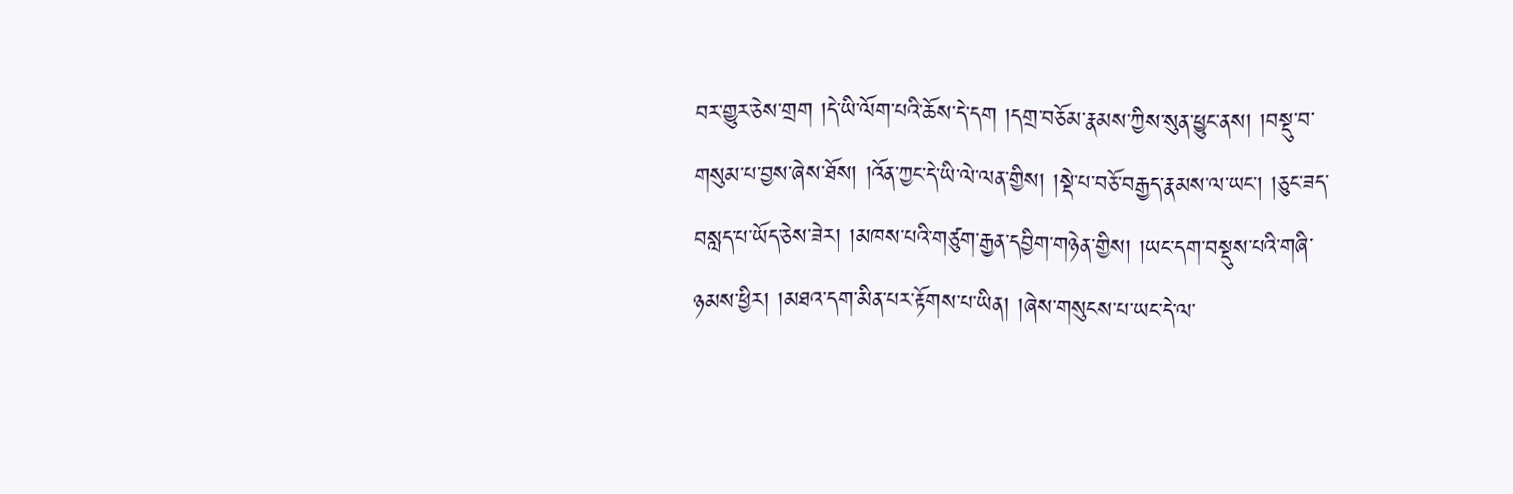བར་གྱུར་ཅེས་གྲག །དེ་ཡི་ལོག་པའི་ཆོས་དེ་དག །དགྲ་བཅོམ་རྣམས་ཀྱིས་སུན་ཕྱུང་ནས། །བསྡུ་བ་གསུམ་པ་བྱས་ཞེས་ཐོས། །འོན་ཀྱང་དེ་ཡི་ལེ་ལན་གྱིས། །སྡེ་པ་བཅོ་བརྒྱད་རྣམས་ལ་ཡང་། །ཅུང་ཟད་བསླད་པ་ཡོད་ཅེས་ཟེར། །མཁས་པའི་གཙུག་རྒྱན་དབྱིག་གཉེན་གྱིས། །ཡང་དག་བསྡུས་པའི་གཞི་ཉམས་ཕྱིར། །མཐའ་དག་མིན་པར་རྟོགས་པ་ཡིན། །ཞེས་གསུངས་པ་ཡང་དེ་ལ་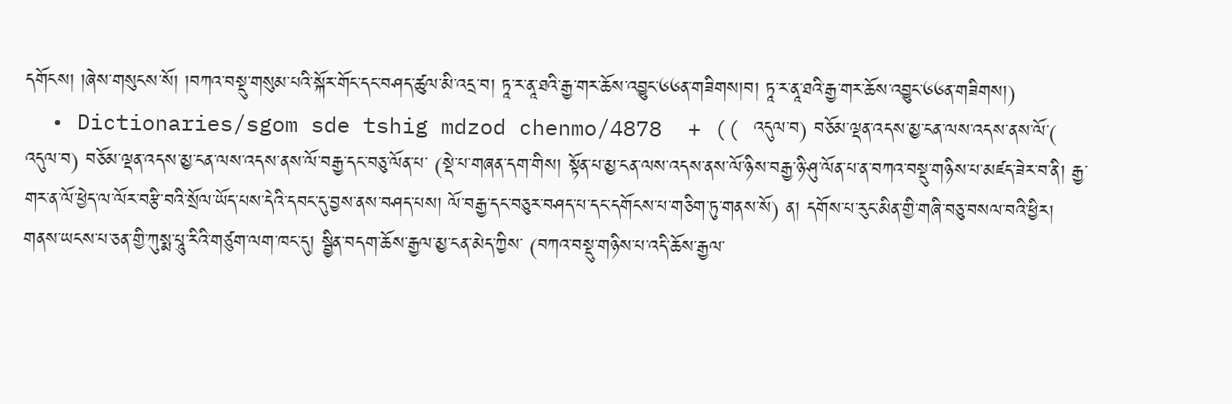དགོངས། །ཞེས་གསུངས་སོ། །བཀའ་བསྡུ་གསུམ་པའི་སྐོར་གོང་དང་བཤད་ཚུལ་མི་འདྲ་བ། ཏཱ་ར་ནཱ་ཐའི་རྒྱ་གར་ཆོས་འབྱུང་༦༦ན་གཟིགས།བ། ཏཱ་ར་ནཱ་ཐའི་རྒྱ་གར་ཆོས་འབྱུང་༦༦ན་གཟིགས།)
  • Dictionaries/sgom sde tshig mdzod chenmo/4878  + (( འདུལ་བ) བཅོམ་ལྡན་འདས་མྱ་ངན་ལས་འདས་ནས་ལོ་( འདུལ་བ) བཅོམ་ལྡན་འདས་མྱ་ངན་ལས་འདས་ནས་ལོ་བརྒྱ་དང་བཅུ་ལོན་པ་ (སྡེ་པ་གཞན་དག་གིས། སྟོན་པ་མྱ་ངན་ལས་འདས་ནས་ལོ་ཉིས་བརྒྱ་ཉི་ཤུ་ལོན་པ་ན་བཀའ་བསྡུ་གཉིས་པ་མཛད་ཟེར་བ་ནི། རྒྱ་གར་ན་ལོ་ཕྱེད་ལ་ལོར་བརྩི་བའི་སྲོལ་ཡོད་པས་དེའི་དབང་དུ་བྱས་ནས་བཤད་པས། ལོ་བརྒྱ་དང་བཅུར་བཤད་པ་དང་དགོངས་པ་གཅིག་ཏུ་གནས་སོ) ན། དགོས་པ་རུང་མིན་གྱི་གཞི་བཅུ་བསལ་བའི་ཕྱིར། གནས་ཡངས་པ་ཅན་གྱི་ཀུསྨ་པཱུ་རིའི་གཙུག་ལག་ཁང་དུ། སྦྱིན་བདག་ཆོས་རྒྱལ་མྱ་ངན་མེད་ཀྱིས་ (བཀའ་བསྡུ་གཉིས་པ་འདི་ཆོས་རྒྱལ་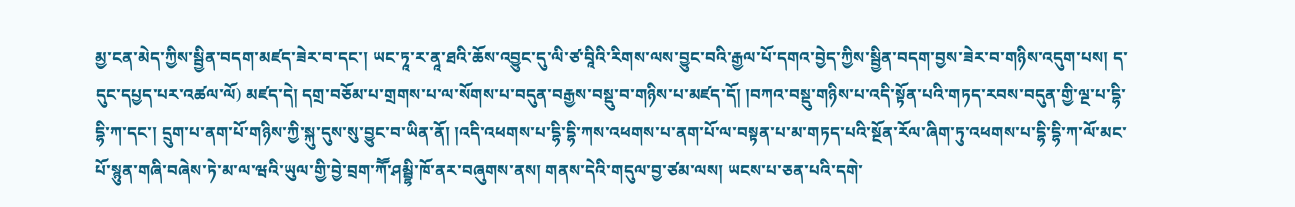མྱ་ངན་མེད་ཀྱིས་སྦྱིན་བདག་མཛད་ཟེར་བ་དང་། ཡང་ཏཱ་ར་ནཱ་ཐའི་ཆོས་འབྱུང་དུ་ལི་ཙ་བཱིའི་རིགས་ལས་བྱུང་བའི་རྒྱལ་པོ་དགའ་བྱེད་ཀྱིས་སྦྱིན་བདག་བྱས་ཟེར་བ་གཉིས་འདུག་པས། ད་དུང་དཔྱད་པར་འཚལ་ལོ) མཛད་དེ། དགྲ་བཅོམ་པ་གྲགས་པ་ལ་སོགས་པ་བདུན་བརྒྱས་བསྡུ་བ་གཉིས་པ་མཛད་དོ། །བཀའ་བསྡུ་གཉིས་པ་འདི་སྟོན་པའི་གཏད་རབས་བདུན་གྱི་ལྔ་པ་དྷི་དྷི་ཀ་དང་། དྲུག་པ་ནག་པོ་གཉིས་ཀྱི་སྐུ་དུས་སུ་བྱུང་བ་ཡིན་ནོ། །འདི་འཕགས་པ་དྷི་དྷི་ཀས་འཕགས་པ་ནག་པོ་ལ་བསྟན་པ་མ་གཏད་པའི་སྔོན་རོལ་ཞིག་ཏུ་འཕགས་པ་དྷི་དྷི་ཀ་ལོ་མང་པོ་སྙུན་གཞི་བཞེས་ཏེ་མ་ལ་ཝའི་ཡུལ་གྱི་བྱེ་བྲག་ཀཽ་ཤམྦྷི་ཁོ་ནར་བཞུགས་ནས། གནས་དེའི་གདུལ་བྱ་ཙམ་ལས། ཡངས་པ་ཅན་པའི་དགེ་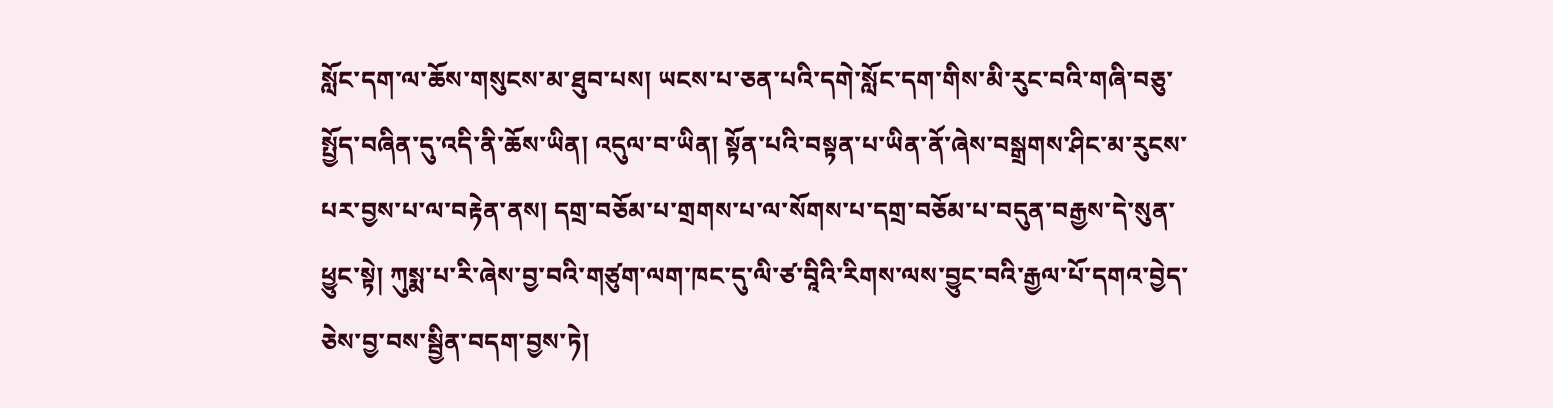སློང་དག་ལ་ཆོས་གསུངས་མ་ཐུབ་པས། ཡངས་པ་ཅན་པའི་དགེ་སློང་དག་གིས་མི་རུང་བའི་གཞི་བཅུ་སྤྱོད་བཞིན་དུ་འདི་ནི་ཆོས་ཡིན། འདུལ་བ་ཡིན། སྟོན་པའི་བསྟན་པ་ཡིན་ནོ་ཞེས་བསྒྲགས་ཤིང་མ་རུངས་པར་བྱས་པ་ལ་བརྟེན་ནས། དགྲ་བཅོམ་པ་གྲགས་པ་ལ་སོགས་པ་དགྲ་བཅོམ་པ་བདུན་བརྒྱས་དེ་སུན་ཕྱུང་སྟེ། ཀུསྨ་པ་རི་ཞེས་བྱ་བའི་གཙུག་ལག་ཁང་དུ་ལི་ཙ་བཱིའི་རིགས་ལས་བྱུང་བའི་རྒྱལ་པོ་དགའ་བྱེད་ཅེས་བྱ་བས་སྦྱིན་བདག་བྱས་ཏེ།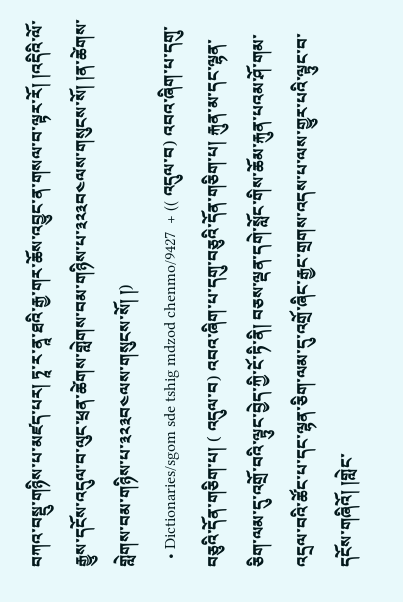བཀའ་བསྡུ་གཉིས་པ་མཛད་པར། ཏཱ་ར་ནཱ་ཐའི་རྒྱ་གར་ཆོས་འབྱུང་ན་གསལ་བ་ལྟར་རོ། །འདིའི་ལོ་རྒྱུས་དངོས་འདུལ་བ་ལུང་ཕྲན་ཚེགས་གླེགས་བམ་གཉིས་པ་༣༢༣བ༤ལས་གསུངས་སོ། །ན་ཚེགས་གླེགས་བམ་གཉིས་པ་༣༢༣བ༤ལས་གསུངས་སོ། །)
  • Dictionaries/sgom sde tshig mdzod chenmo/9427  + (( འདུལ་བ) འབའ་ཞིག་པ་དགུ་བཅུའི་དོན་གཅིག་པ། ( འདུལ་བ) འབའ་ཞིག་པ་དགུ་བཅུའི་དོན་གཅིག་པ། རྐུན་མ་དང་ལྷན་ཅིག་ལམ་དུ་འགྲོ་བའི་ལྟུང་བྱེད་ཀྱི་ངོ་ཏི་ནི། བཅས་ལྡན་དགེ་སློང་གིས་ཆོམ་རྐུན་པའམ་ཤོ་གམ་འདྲལ་བའི་ཚོང་པ་དང་ལྷན་ཅིག་ལམ་དུ་འགྲོ་ཞིང་རྒྱང་གྲགས་འདས་པ་ལས་གྱུར་པའི་ལྟུང་བ་དངོས་གཞིའོ། །གླེང་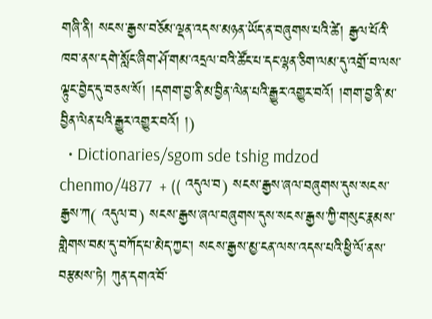གཞི་ནི། སངས་རྒྱས་བཅོམ་ལྡན་འདས་མཉན་ཡོད་ན་བཞུགས་པའི་ཚེ། རྒྱལ་པོའི་ཁབ་ནས་དགེ་སློང་ཞིག་ཤོ་གམ་འདྲལ་བའི་ཚོང་པ་དང་ལྷན་ཅིག་ལམ་དུ་འགྲོ་བ་ལས་ལྟུང་བྱེད་དུ་བཅས་སོ། །དགག་བྱ་ནི་མ་བྱིན་ལེན་པའི་རྒྱུར་འགྱུར་བའོ། །གག་བྱ་ནི་མ་བྱིན་ལེན་པའི་རྒྱུར་འགྱུར་བའོ། །)
  • Dictionaries/sgom sde tshig mdzod chenmo/4877  + (( འདུལ་བ) སངས་རྒྱས་ཞལ་བཞུགས་དུས་སངས་རྒྱས་ཀ( འདུལ་བ) སངས་རྒྱས་ཞལ་བཞུགས་དུས་སངས་རྒྱས་ཀྱི་གསུང་རྣམས་གླེགས་བམ་དུ་བཀོད་པ་མེད་ཀྱང་། སངས་རྒྱས་མྱ་ངན་ལས་འདས་པའི་ཕྱི་ལོ་ནས་བརྩམས་ཏེ། ཀུན་དགའ་བོ་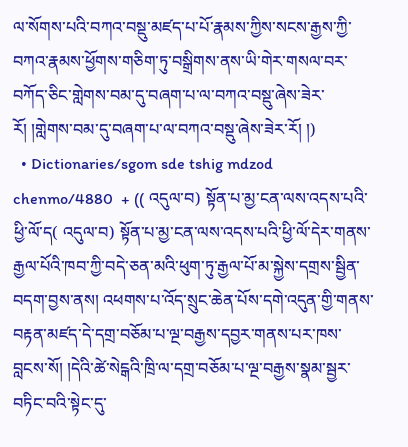ལ་སོགས་པའི་བཀའ་བསྡུ་མཛད་པ་པོ་རྣམས་ཀྱིས་སངས་རྒྱས་ཀྱི་བཀའ་རྣམས་ཕྱོགས་གཅིག་ཏུ་བསྒྲིགས་ནས་ཡི་གེར་གསལ་བར་བཀོད་ཅིང་གླེགས་བམ་དུ་བཞག་པ་ལ་བཀའ་བསྡུ་ཞེས་ཟེར་རོ། །གླེགས་བམ་དུ་བཞག་པ་ལ་བཀའ་བསྡུ་ཞེས་ཟེར་རོ། །)
  • Dictionaries/sgom sde tshig mdzod chenmo/4880  + (( འདུལ་བ) སྟོན་པ་མྱ་ངན་ལས་འདས་པའི་ཕྱི་ལོ་ད( འདུལ་བ) སྟོན་པ་མྱ་ངན་ལས་འདས་པའི་ཕྱི་ལོ་དེར་གནས་རྒྱལ་པོའི་ཁབ་ཀྱི་བདེ་ཅན་མའི་ཕུག་ཏུ་རྒྱལ་པོ་མ་སྐྱེས་དགྲས་སྦྱིན་བདག་བྱས་ནས། འཕགས་པ་འོད་སྲུང་ཆེན་པོས་དགེ་འདུན་གྱི་གནས་བརྟན་མཛད་དེ་དགྲ་བཅོམ་པ་ལྔ་བརྒྱས་དབྱར་གནས་པར་ཁས་བླངས་སོ། །དེའི་ཚེ་སེངྒའི་ཁྲི་ལ་དགྲ་བཅོམ་པ་ལྔ་བརྒྱས་སྣམ་སྦྱར་བཏིང་བའི་སྟེང་དུ་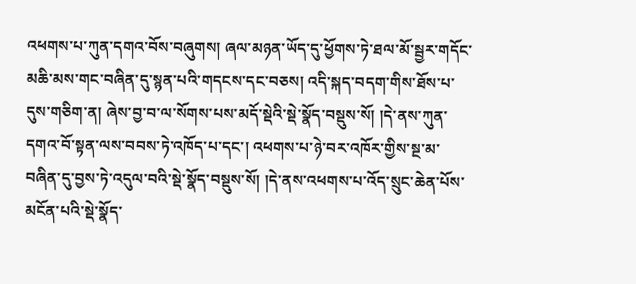འཕགས་པ་ཀུན་དགའ་བོས་བཞུགས། ཞལ་མཉན་ཡོད་དུ་ཕྱོགས་ཏེ་ཐལ་མོ་སྦྱར་གདོང་མཆི་མས་གང་བཞིན་དུ་སྙན་པའི་གདངས་དང་བཅས། འདི་སྐད་བདག་གིས་ཐོས་པ་དུས་གཅིག་ན། ཞེས་བྱ་བ་ལ་སོགས་པས་མདོ་སྡེའི་སྡེ་སྣོད་བསྡུས་སོ། །དེ་ནས་ཀུན་དགའ་བོ་སྟན་ལས་བབས་ཏེ་འཁོད་པ་དང་། འཕགས་པ་ཉེ་བར་འཁོར་གྱིས་སྔ་མ་བཞིན་དུ་བྱས་ཏེ་འདུལ་བའི་སྡེ་སྣོད་བསྡུས་སོ། །དེ་ནས་འཕགས་པ་འོད་སྲུང་ཆེན་པོས་མངོན་པའི་སྡེ་སྣོད་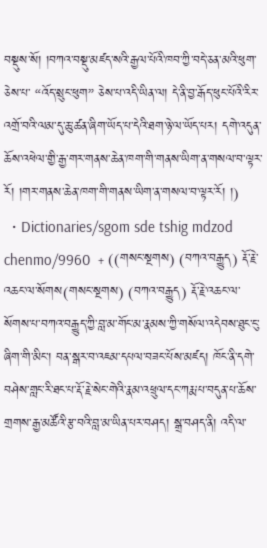བསྡུས་སོ། །བཀའ་བསྡུ་མཛད་སའི་རྒྱལ་པོའི་ཁབ་ཀྱི་བདེ་ཅན་མའི་ཕུག་ཅེས་པ་ “འོད་སྲུང་ཕུག” ཅེས་པ་འདི་ཡིན་ལ། དེ་ནི་བྱ་རྒོད་ཕུང་པོའི་རིར་འགྲོ་བའི་ལམ་དུ་ཆུ་ཚན་ཞིག་ཡོད་པ་དེའི་ཐག་ཉེ་ལ་ཡོད་པར། དགེ་འདུན་ཆོས་འཕེལ་གྱི་རྒྱ་གར་གནས་ཆེན་ཁག་གི་གནས་ཡིག་ན་གསལ་བ་ལྟར་རོ། །གར་གནས་ཆེན་ཁག་གི་གནས་ཡིག་ན་གསལ་བ་ལྟར་རོ། །)
  • Dictionaries/sgom sde tshig mdzod chenmo/9960  + ((གསང་སྔགས) (བཀའ་བརྒྱུད) རྡོ་རྗེ་འཆང་ལ་སོགས(གསང་སྔགས) (བཀའ་བརྒྱུད) རྡོ་རྗེ་འཆང་ལ་སོགས་པ་བཀའ་བརྒྱུད་ཀྱི་བླ་མ་གོང་མ་རྣམས་ཀྱི་གསོལ་འདེབས་ཐུང་ངུ་ཞིག་གི་མིང་། བན་སྒར་བ་འཇམ་དཔལ་བཟང་པོས་མཛད། ཁོང་ནི་དགེ་བཤེས་གླང་རི་ཐང་པ་རྡོ་རྗེ་སེང་གེའི་རྣམ་འཕྲུལ་དང་ཀརྨ་པ་བདུན་པ་ཆོས་གྲགས་རྒྱ་མཚོའི་རྩ་བའི་བླ་མ་ཡིན་པར་བཤད། སྒྲ་བཤད་ནི། འདི་ལ་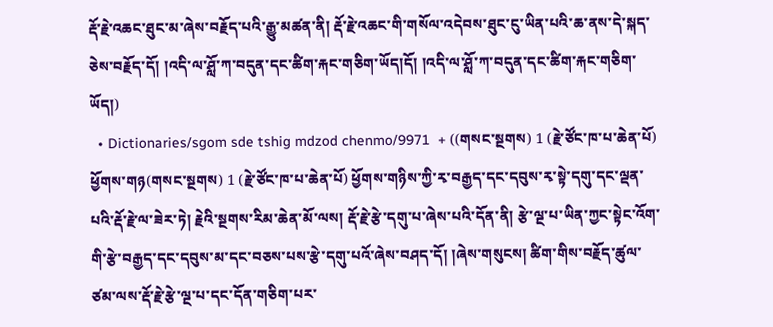རྡོ་རྗེ་འཆང་ཐུང་མ་ཞེས་བརྗོད་པའི་རྒྱུ་མཚན་ནི། རྡོ་རྗེ་འཆང་གི་གསོལ་འདེབས་ཐུང་ངུ་ཡིན་པའི་ཆ་ནས་དེ་སྐད་ཅེས་བརྗོད་དོ། །འདི་ལ་ཤློ་ཀ་བདུན་དང་ཚིག་རྐང་གཅིག་ཡོད།དོ། །འདི་ལ་ཤློ་ཀ་བདུན་དང་ཚིག་རྐང་གཅིག་ཡོད།)
  • Dictionaries/sgom sde tshig mdzod chenmo/9971  + ((གསང་སྔགས) 1 (རྗེ་ཙོང་ཁ་པ་ཆེན་པོ) ཕྱོགས་གཉ(གསང་སྔགས) 1 (རྗེ་ཙོང་ཁ་པ་ཆེན་པོ) ཕྱོགས་གཉིས་ཀྱི་རྭ་བརྒྱད་དང་དབུས་རྭ་སྟེ་དགུ་དང་ལྡན་པའི་རྡོ་རྗེ་ལ་ཟེར་ཏེ། རྗེའི་སྔགས་རིམ་ཆེན་མོ་ལས། རྡོ་རྗེ་རྩེ་དགུ་པ་ཞེས་པའི་དོན་ནི། རྩེ་ལྔ་པ་ཡིན་ཀྱང་སྟེང་འོག་གི་རྩེ་བརྒྱད་དང་དབུས་མ་དང་བཅས་པས་རྩེ་དགུ་པའོ་ཞེས་བཤད་དོ། །ཞེས་གསུངས། ཚིག་གིས་བརྗོད་ཚུལ་ཙམ་ལས་རྡོ་རྗེ་རྩེ་ལྔ་པ་དང་དོན་གཅིག་པར་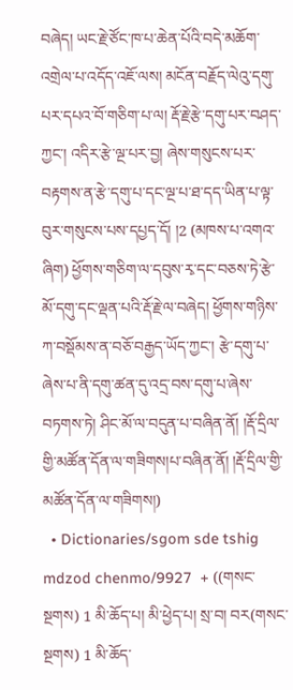བཞེད། ཡང་རྗེ་ཙོང་ཁ་པ་ཆེན་པོའི་བདེ་མཆོག་འགྲེལ་པ་འདོད་འཇོ་ལས། མངོན་བརྗོད་ལེའུ་དགུ་པར་དཔའ་བོ་གཅིག་པ་ལ། རྡོ་རྗེ་རྩེ་དགུ་པར་བཤད་ཀྱང་། འདིར་རྩེ་ལྔ་པར་བྱ། ཞེས་གསུངས་པར་བརྟགས་ན་རྩེ་དགུ་པ་དང་ལྔ་པ་ཐ་དད་ཡིན་པ་ལྟ་བུར་གསུངས་པས་དཔྱད་དོ། །2 (མཁས་པ་འགའ་ཞིག) ཕྱོགས་གཅིག་ལ་དབུས་རྭ་དང་བཅས་ཏེ་རྩེ་མོ་དགུ་དང་ལྡན་པའི་རྡོ་རྗེ་ལ་བཞེད། ཕྱོགས་གཉིས་ཀ་བསྡོམས་ན་བཅོ་བརྒྱད་ཡོད་ཀྱང་། རྩེ་དགུ་པ་ཞེས་པ་ནི་དགུ་ཚན་དུ་འདྲ་བས་དགུ་པ་ཞེས་བཏགས་ཏེ། ཤིང་མོ་ལ་བདུན་པ་བཞིན་ནོ། །རྡོ་དྲིལ་གྱི་མཚོན་དོན་ལ་གཟིགས།པ་བཞིན་ནོ། །རྡོ་དྲིལ་གྱི་མཚོན་དོན་ལ་གཟིགས།)
  • Dictionaries/sgom sde tshig mdzod chenmo/9927  + ((གསང་སྔགས) 1 མི་ཆོད་པ། མི་ཕྱེད་པ། སྲ་བ། བར(གསང་སྔགས) 1 མི་ཆོད་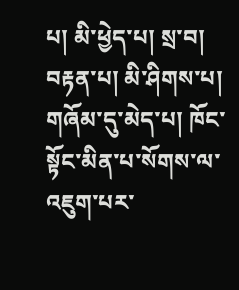པ། མི་ཕྱེད་པ། སྲ་བ། བརྟན་པ། མི་ཤིགས་པ། གཞོམ་དུ་མེད་པ། ཁོང་སྟོང་མིན་པ་སོགས་ལ་འཇུག་པར་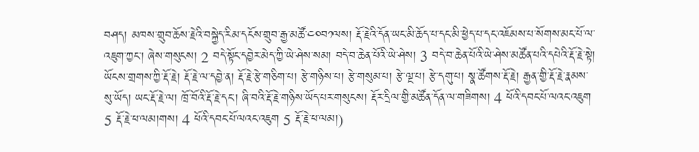བཤད། མཁས་གྲུབ་ཆོས་རྗེའི་བསྐྱེད་རིམ་དངོས་གྲུབ་རྒྱ་མཚོ་༤༠བ༡ལས། རྡོ་རྗེའི་དོན་ཡང་མི་ཆོད་པ་དང་མི་ཕྱེད་པ་དང་འཇོམས་པ་སོགས་མང་པོ་ལ་འཇུག་ཀྱང་། ཞེས་གསུངས། 2 བདེ་སྟོང་དབྱེར་མེད་ཀྱི་ཡེ་ཤེས་སམ། བདེ་བ་ཆེན་པོའི་ཡེ་ཤེས། 3 བདེ་བ་ཆེན་པོའི་ཡེ་ཤེས་མཚོན་པའི་དཔེའི་རྡོ་རྗེ་སྟེ། ཡོངས་གྲགས་ཀྱི་རྡོ་རྗེ། རྡོ་རྗེ་ལ་དབྱེ་ན། རྡོ་རྗེ་རྩེ་གཅིག་པ། རྩེ་གཉིས་པ། རྩེ་གསུམ་པ། རྩེ་ལྔ་པ། རྩེ་དགུ་པ། སྣ་ཚོགས་རྡོ་རྗེ། རྒྱན་གྱི་རྡོ་རྗེ་རྣམས་སུ་ཡོད། ཡང་རྡོ་རྗེ་ལ། ཁྲོ་བོའི་རྡོ་རྗེ་དང་། ཞི་བའི་རྡོ་རྗེ་གཉིས་ཡོད་པར་གསུངས། རྡོར་དྲིལ་གྱི་མཚོན་དོན་ལ་གཟིགས། 4 ཕོའི་དབང་པོ་ལའང་འཇུག 5 རྡོ་རྗེ་ཕ་ལམ།གས། 4 ཕོའི་དབང་པོ་ལའང་འཇུག 5 རྡོ་རྗེ་ཕ་ལམ།)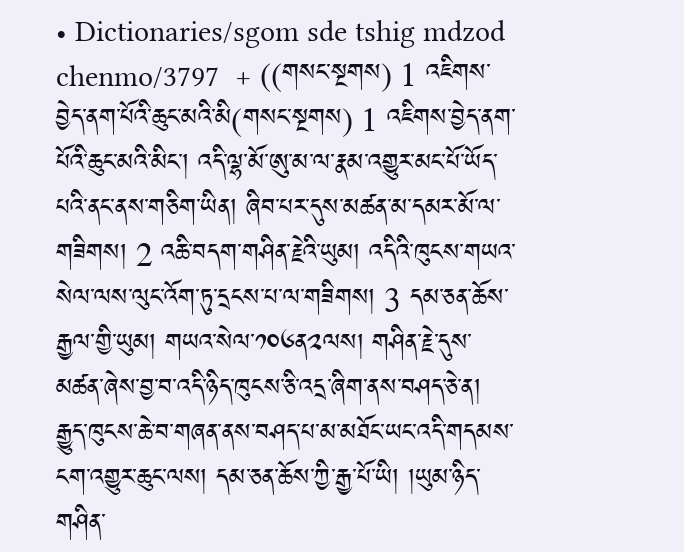• Dictionaries/sgom sde tshig mdzod chenmo/3797  + ((གསང་སྔགས) 1 འཇིགས་བྱེད་ནག་པོའི་ཆུང་མའི་མི(གསང་སྔགས) 1 འཇིགས་བྱེད་ནག་པོའི་ཆུང་མའི་མིང་། འདི་ལྷ་མོ་ཨུ་མ་ལ་རྣམ་འགྱུར་མང་པོ་ཡོད་པའི་ནང་ནས་གཅིག་ཡིན། ཞིབ་པར་དུས་མཚན་མ་དམར་མོ་ལ་གཟིགས། 2 འཆི་བདག་གཤིན་རྗེའི་ཡུམ། འདིའི་ཁུངས་གཡའ་སེལ་ལས་ལུང་འོག་ཏུ་དྲངས་པ་ལ་གཟིགས། 3 དམ་ཅན་ཆོས་རྒྱལ་གྱི་ཡུམ། གཡའ་སེལ་༡༠༦ན༢ལས། གཤིན་རྗེ་དུས་མཚན་ཞེས་བྱ་བ་འདི་ཉིད་ཁུངས་ཅི་འདྲ་ཞིག་ནས་བཤད་ཅེ་ན། རྒྱུད་ཁུངས་ཆེ་བ་གཞན་ནས་བཤད་པ་མ་མཐོང་ཡང་འདི་གདམས་ངག་འགྱུར་ཆུང་ལས། དམ་ཅན་ཆོས་ཀྱི་རྒྱ་པོ་ཡི། །ཡུམ་ཉིད་གཤིན་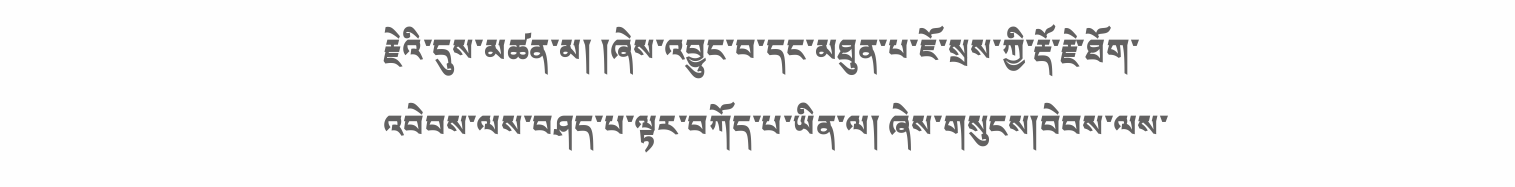རྗེའི་དུས་མཚན་མ། །ཞེས་འབྱུང་བ་དང་མཐུན་པ་ཇོ་སྲས་ཀྱི་རྡོ་རྗེ་ཐོག་འབེབས་ལས་བཤད་པ་ལྟར་བཀོད་པ་ཡིན་ལ། ཞེས་གསུངས།བེབས་ལས་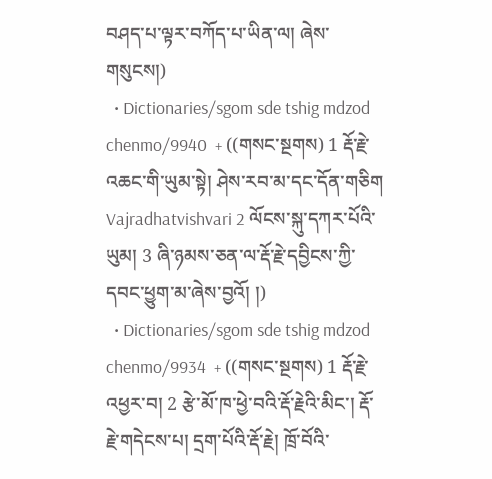བཤད་པ་ལྟར་བཀོད་པ་ཡིན་ལ། ཞེས་གསུངས།)
  • Dictionaries/sgom sde tshig mdzod chenmo/9940  + ((གསང་སྔགས) 1 རྡོ་རྗེ་འཆང་གི་ཡུམ་སྟེ། ཤེས་རབ་མ་དང་དོན་གཅིག Vajradhatvishvari 2 ལོངས་སྐུ་དཀར་པོའི་ཡུམ། 3 ཞི་ཉམས་ཅན་ལ་རྡོ་རྗེ་དབྱིངས་ཀྱི་དབང་ཕྱུག་མ་ཞེས་བྱའོ། །)
  • Dictionaries/sgom sde tshig mdzod chenmo/9934  + ((གསང་སྔགས) 1 རྡོ་རྗེ་འཕྱར་བ། 2 རྩེ་མོ་ཁ་ཕྱེ་བའི་རྡོ་རྗེའི་མིང་། རྡོ་རྗེ་གདེངས་པ། དྲག་པོའི་རྡོ་རྗེ། ཁྲོ་བོའི་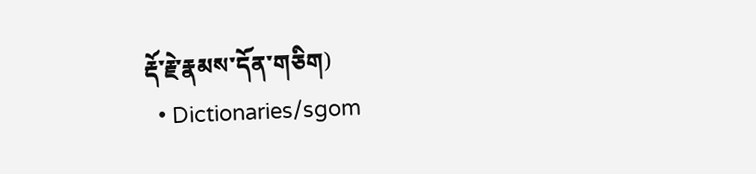རྡོ་རྗེ་རྣམས་དོན་གཅིག)
  • Dictionaries/sgom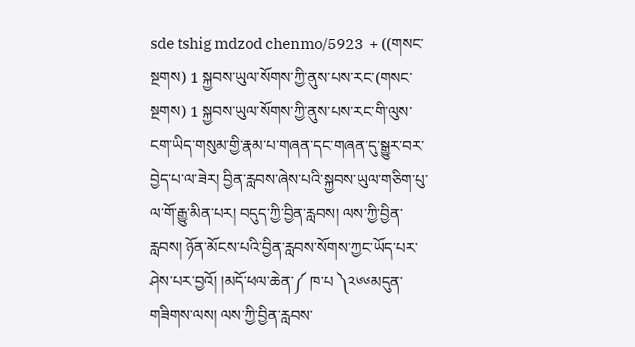sde tshig mdzod chenmo/5923  + ((གསང་སྔགས) 1 སྐྱབས་ཡུལ་སོགས་ཀྱི་ནུས་པས་རང་(གསང་སྔགས) 1 སྐྱབས་ཡུལ་སོགས་ཀྱི་ནུས་པས་རང་གི་ལུས་ངག་ཡིད་གསུམ་གྱི་རྣམ་པ་གཞན་དང་གཞན་དུ་སྒྱུར་བར་བྱེད་པ་ལ་ཟེར། བྱིན་རླབས་ཞེས་པའི་སྐྱབས་ཡུལ་གཅིག་པུ་ལ་གོ་རྒྱུ་མིན་པར། བདུད་ཀྱི་བྱིན་རླབས། ལས་ཀྱི་བྱིན་རླབས། ཉོན་མོངས་པའི་བྱིན་རླབས་སོགས་ཀྱང་ཡོད་པར་ཤེས་པར་བྱའོ། །མདོ་ཕལ་ཆེན་༼ ཁ་པ ༽༢༦༦མདུན་གཟིགས་ལས། ལས་ཀྱི་བྱིན་རླབས་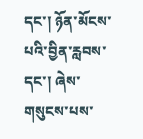དང་། ཉོན་མོངས་པའི་བྱིན་རླབས་དང་། ཞེས་གསུངས་པས་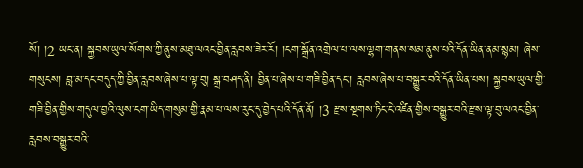སོ། །2 ཡང་ན། སྐྱབས་ཡུལ་སོགས་ཀྱི་ནུས་མཐུ་ལའང་བྱིན་རླབས་ཟེར་རོ། །ངག་སྒྲོན་འགྲེལ་པ་ལས་ལྷག་གནས་སམ་ནུས་པའི་དོན་ཡིན་ནམ་སྙམ། ཞེས་གསུངས། བླ་མ་དང་བདུད་ཀྱི་བྱིན་རླབས་ཞེས་པ་ལྟ་བུ། སྒྲ་བཤད་ནི། བྱིན་པ་ཞེས་པ་གཟི་བྱིན་དང་། རླབས་ཞེས་པ་བསྒྱུར་བའི་དོན་ཡིན་པས། སྐྱབས་ཡུལ་གྱི་གཟི་བྱིན་གྱིས་གདུལ་བྱའི་ལུས་ངག་ཡིད་གསུམ་གྱི་རྣམ་པ་ལས་རུང་དུ་བྱེད་པའི་དོན་ནོ། །3 རྫས་སྔགས་ཏིང་ངེ་འཛིན་གྱིས་བསྒྱུར་བའི་རྫས་ལྟ་བུ་ལའང་བྱིན་རླབས་བསྒྱུར་བའི་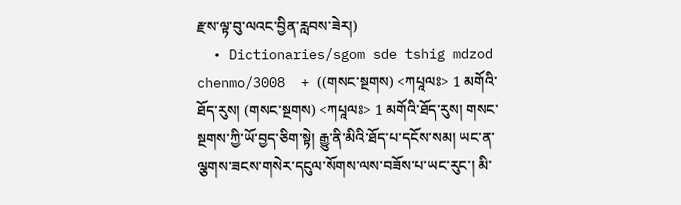རྫས་ལྟ་བུ་ལའང་བྱིན་རླབས་ཟེར།)
  • Dictionaries/sgom sde tshig mdzod chenmo/3008  + ((གསང་སྔགས) <ཀཔཱལཿ> 1 མགོའི་ཐོད་རུས། (གསང་སྔགས) <ཀཔཱལཿ> 1 མགོའི་ཐོད་རུས། གསང་སྔགས་ཀྱི་ཡོ་བྱད་ཅིག་སྟེ། རྒྱུ་ནི་མིའི་ཐོད་པ་དངོས་སམ། ཡང་ན་ལྕགས་ཟངས་གསེར་དངུལ་སོགས་ལས་བཟོས་པ་ཡང་རུང་། མི་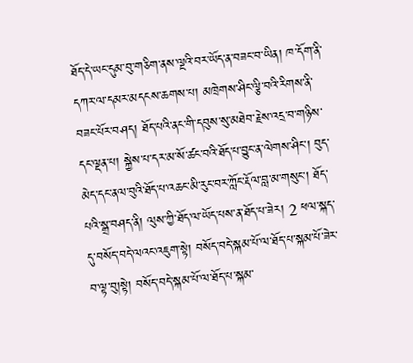ཐོད་དེ་ཡང་དུམ་བུ་གཅིག་ནས་ལྔའི་བར་ཡོད་ན་བཟང་བ་ཡིན། ཁ་དོག་ནི་དཀར་ལ་དམར་མདངས་ཆགས་པ། མཁྲེགས་ཤིང་ལྕི་བའི་རིགས་ནི་བཟང་པོར་བཤད། ཐོད་པའི་ནང་གི་དབུས་སུ་མཐེབ་རྗེས་འདྲ་བ་གཉིས་དང་ལྡན་པ། སྐྱེས་པ་དར་མ་སོ་ཚང་བའི་ཐོད་པ་བྱུང་ན་ལེགས་ཤིང་། བུད་མེད་དང་ནལ་བུའི་ཐོད་པ་འཆང་མི་རུང་བར་ཀློང་རྡོལ་བླ་མ་གསུང་། ཐོད་པའི་སྒྲ་བཤད་ནི། ལུས་ཀྱི་ཐོད་ལ་ཡོད་པས་ན་ཐོད་པ་ཟེར། 2 ཕལ་སྐད་དུ་བསོད་བདེ་ལའང་འཇུག་སྟེ། བསོད་བདེ་སྐམ་པོ་ལ་ཐོད་པ་སྐམ་པོ་ཟེར་བ་ལྟ་བུ།སྟེ། བསོད་བདེ་སྐམ་པོ་ལ་ཐོད་པ་སྐམ་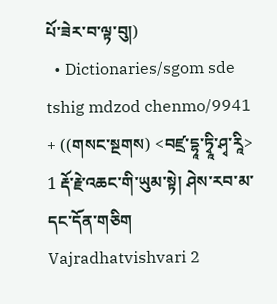པོ་ཟེར་བ་ལྟ་བུ།)
  • Dictionaries/sgom sde tshig mdzod chenmo/9941  + ((གསང་སྔགས) <བཛྲ་དྷཱ་ཏྭཱི་ཤྭ་རཱི> 1 རྡོ་རྗེ་འཆང་གི་ཡུམ་སྟེ། ཤེས་རབ་མ་དང་དོན་གཅིག Vajradhatvishvari 2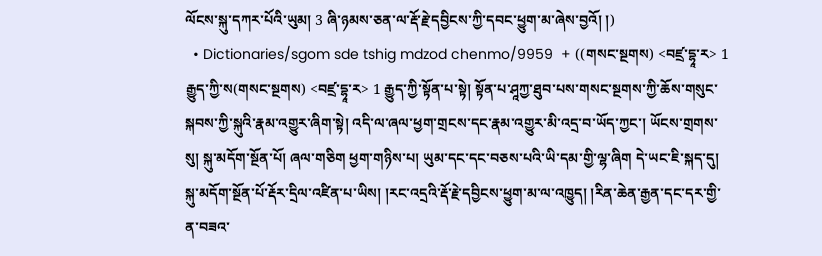ལོངས་སྐུ་དཀར་པོའི་ཡུམ། 3 ཞི་ཉམས་ཅན་ལ་རྡོ་རྗེ་དབྱིངས་ཀྱི་དབང་ཕྱུག་མ་ཞེས་བྱའོ། །)
  • Dictionaries/sgom sde tshig mdzod chenmo/9959  + ((གསང་སྔགས) <བཛྲ་དྷཱ་ར> 1 རྒྱུད་ཀྱི་ས(གསང་སྔགས) <བཛྲ་དྷཱ་ར> 1 རྒྱུད་ཀྱི་སྟོན་པ་སྟེ། སྟོན་པ་ཤཱཀྱ་ཐུབ་པས་གསང་སྔགས་ཀྱི་ཆོས་གསུང་སྐབས་ཀྱི་སྐུའི་རྣམ་འགྱུར་ཞིག་སྟེ། འདི་ལ་ཞལ་ཕྱག་གྲངས་དང་རྣམ་འགྱུར་མི་འདྲ་བ་ཡོད་ཀྱང་། ཡོངས་གྲགས་སུ། སྐུ་མདོག་སྔོན་པོ། ཞལ་གཅིག ཕྱག་གཉིས་པ། ཡུམ་དང་དང་བཅས་པའི་ཡི་དམ་གྱི་ལྷ་ཞིག དེ་ཡང་ཇི་སྐད་དུ། སྐུ་མདོག་སྔོན་པོ་རྡོར་དྲིལ་འཛིན་པ་ཡིས། །རང་འདྲའི་རྡོ་རྗེ་དབྱིངས་ཕྱུག་མ་ལ་འཁྱུད། །རིན་ཆེན་རྒྱན་དང་དར་གྱི་ན་བཟའ་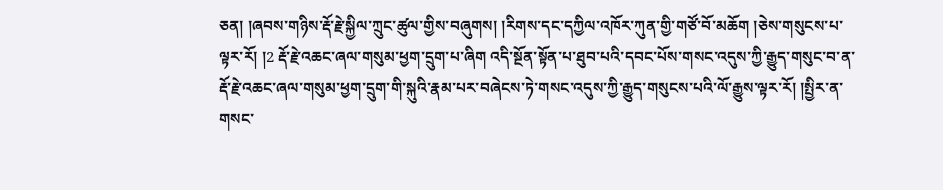ཅན། །ཞབས་གཉིས་རྡོ་རྗེ་སྐྱིལ་ཀྲུང་ཚུལ་གྱིས་བཞུགས། །རིགས་དང་དཀྱིལ་འཁོར་ཀུན་གྱི་གཙོ་བོ་མཆོག །ཅེས་གསུངས་པ་ལྟར་རོ། །2 རྡོ་རྗེ་འཆང་ཞལ་གསུམ་ཕྱག་དྲུག་པ་ཞིག འདི་སྔོན་སྟོན་པ་ཐུབ་པའི་དབང་པོས་གསང་འདུས་ཀྱི་རྒྱུད་གསུང་བ་ན་རྡོ་རྗེ་འཆང་ཞལ་གསུམ་ཕྱག་དྲུག་གི་སྐུའི་རྣམ་པར་བཞེངས་ཏེ་གསང་འདུས་ཀྱི་རྒྱུད་གསུངས་པའི་ལོ་རྒྱུས་ལྟར་རོ། །སྤྱིར་ན་གསང་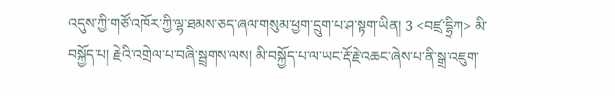འདུས་ཀྱི་གཙོ་འཁོར་ཀྱི་ལྷ་ཐམས་ཅད་ཞལ་གསུམ་ཕྱག་དྲུག་པ་ཤ་སྟག་ཡིན། 3 <བཛྲ་དྷྲིཀ> མི་བསྐྱོད་པ། རྗེའི་འགྲེལ་པ་བཞི་སྦྲགས་ལས། མི་བསྐྱོད་པ་ལ་ཡང་རྡོ་རྗེ་འཆང་ཞེས་པ་ནི་སྒྲ་འཇུག་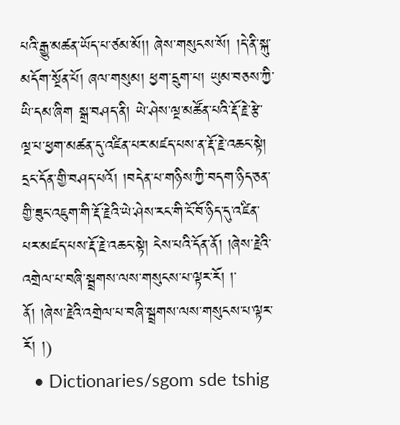པའི་རྒྱུ་མཚན་ཡོད་པ་ཙམ་མོ།། ཞེས་གསུངས་སོ། །དེ་ནི་སྐུ་མདོག་སྔོན་པོ། ཞལ་གསུམ། ཕྱག་དྲུག་པ། ཡུམ་བཅས་ཀྱི་ཡི་དམ་ཞིག སྒྲ་བཤད་ནི། ཡེ་ཤེས་ལྔ་མཚོན་པའི་རྡོ་རྗེ་རྩེ་ལྔ་པ་ཕྱག་མཚན་དུ་འཛིན་པར་མཛད་པས་ན་རྡོ་རྗེ་འཆང་སྟེ། དྲང་དོན་གྱི་བཤད་པའོ། །བདེན་པ་གཉིས་ཀྱི་བདག་ཉིད་ཅན་གྱི་ཟུང་འཇུག་གི་རྡོ་རྗེའི་ཡེ་ཤེས་རང་གི་ངོ་བོ་ཉིད་དུ་འཛིན་པར་མཛད་པས་རྡོ་རྗེ་འཆང་སྟེ། ངེས་པའི་དོན་ནོ། །ཞེས་རྗེའི་འགྲེལ་པ་བཞི་སྦྲགས་ལས་གསུངས་པ་ལྟར་རོ། །་ནོ། །ཞེས་རྗེའི་འགྲེལ་པ་བཞི་སྦྲགས་ལས་གསུངས་པ་ལྟར་རོ། །)
  • Dictionaries/sgom sde tshig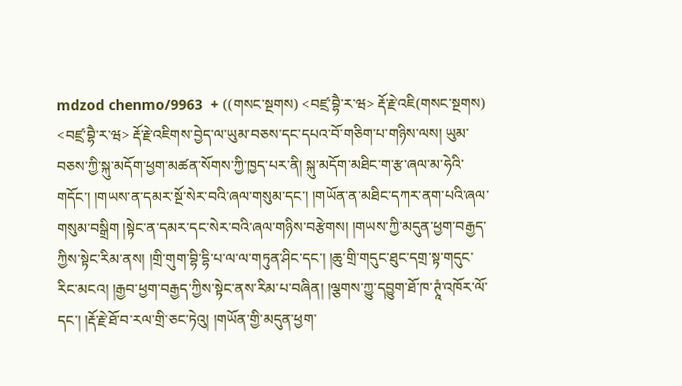mdzod chenmo/9963  + ((གསང་སྔགས) <བཛྲ་བྷཻ་ར་ཝ> རྡོ་རྗེ་འཇི(གསང་སྔགས) <བཛྲ་བྷཻ་ར་ཝ> རྡོ་རྗེ་འཇིགས་བྱེད་ལ་ཡུམ་བཅས་དང་དཔའ་བོ་གཅིག་པ་གཉིས་ལས། ཡུམ་བཅས་ཀྱི་སྐུ་མདོག་ཕྱག་མཚན་སོགས་ཀྱི་ཁྱད་པར་ནི། སྐུ་མདོག་མཐིང་ག་རྩ་ཞལ་མ་ཧེའི་གདོང་། །གཡས་ན་དམར་སྔོ་སེར་བའི་ཞལ་གསུམ་དང་། །གཡོན་ན་མཐིང་དཀར་ནག་པའི་ཞལ་གསུམ་བསྒྲིག །སྟེང་ན་དམར་དང་སེར་བའི་ཞལ་གཉིས་བརྩེགས། །གཡས་ཀྱི་མདུན་ཕྱག་བརྒྱད་ཀྱིས་སྟེང་རིམ་ནས། །གྲི་གུག་བྷི་དྷི་པ་ལ་ལ་གཏུན་ཤིང་དང་། །ཆུ་གྲི་གདུང་ཐུང་དགྲ་སྟ་གདུང་རིང་མངའ། །རྒྱབ་ཕྱག་བརྒྱད་ཀྱིས་སྟེང་ནས་རིམ་པ་བཞིན། །ལྕགས་ཀྱུ་དབྱུག་ཐོ་ཁ་ཊཱཾ་འཁོར་ལོ་དང་། །རྡོ་རྗེ་ཐོ་བ་རལ་གྲི་ཅང་ཏེའུ། །གཡོན་གྱི་མདུན་ཕྱག་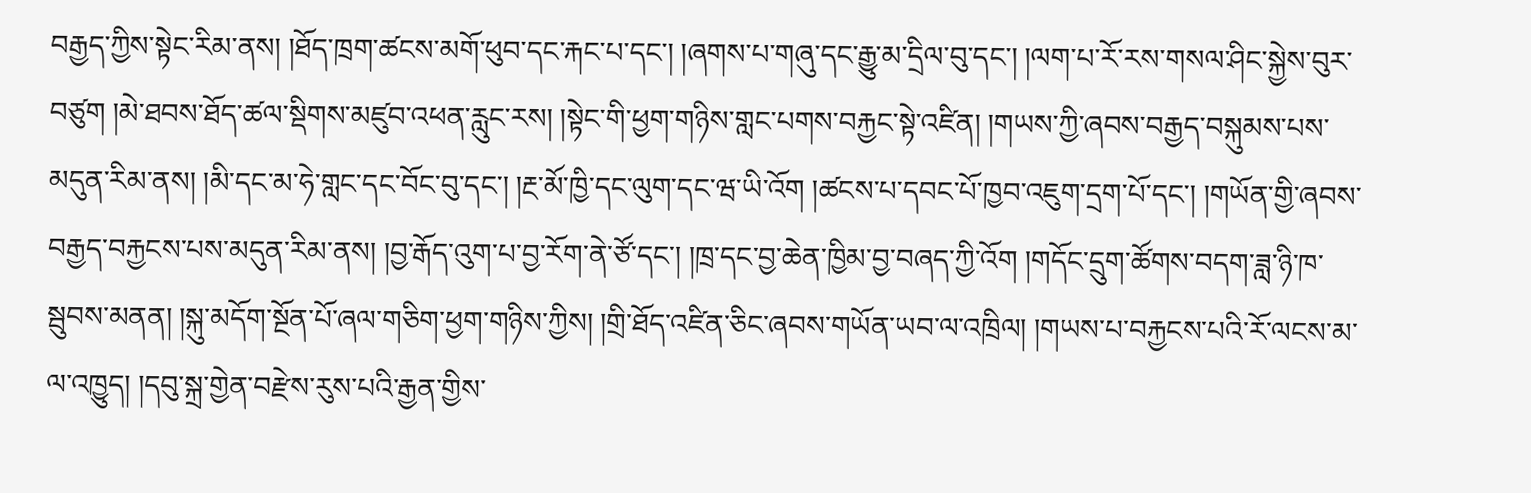བརྒྱད་ཀྱིས་སྟེང་རིམ་ནས། །ཐོད་ཁྲག་ཚངས་མགོ་ཕུབ་དང་རྐང་པ་དང་། །ཞགས་པ་གཞུ་དང་རྒྱུ་མ་དྲིལ་བུ་དང་། །ལག་པ་རོ་རས་གསལ་ཤིང་སྐྱེས་བུར་བཙུག །མེ་ཐབས་ཐོད་ཚལ་སྡིགས་མཛུབ་འཕན་རླུང་རས། །སྟེང་གི་ཕྱག་གཉིས་གླང་པགས་བརྐྱང་སྟེ་འཛིན། །གཡས་ཀྱི་ཞབས་བརྒྱད་བསྐུམས་པས་མདུན་རིམ་ནས། །མི་དང་མ་ཧེ་གླང་དང་བོང་བུ་དང་། །རྔ་མོ་ཁྱི་དང་ལུག་དང་ཝ་ཡི་འོག །ཚངས་པ་དབང་པོ་ཁྱབ་འཇུག་དྲག་པོ་དང་། །གཡོན་གྱི་ཞབས་བརྒྱད་བརྐྱངས་པས་མདུན་རིམ་ནས། །བྱ་རྒོད་འུག་པ་བྱ་རོག་ནེ་ཙོ་དང་། །ཁྲ་དང་བྱ་ཆེན་ཁྱིམ་བྱ་བཞད་ཀྱི་འོག །གདོང་དྲུག་ཚོགས་བདག་ཟླ་ཉི་ཁ་སྦུབས་མནན། །སྐུ་མདོག་སྔོན་པོ་ཞལ་གཅིག་ཕྱག་གཉིས་ཀྱིས། །གྲི་ཐོད་འཛིན་ཅིང་ཞབས་གཡོན་ཡབ་ལ་འཁྲིལ། །གཡས་པ་བརྐྱངས་པའི་རོ་ལངས་མ་ལ་འཁྱུད། །དབུ་སྐྲ་གྱེན་བརྫེས་རུས་པའི་རྒྱན་གྱིས་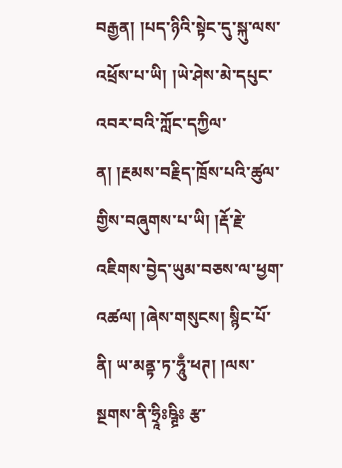བརྒྱན། །པད་ཉིའི་སྟེང་དུ་སྐུ་ལས་འཕྲོས་པ་ཡི། །ཡེ་ཤེས་མེ་དཔུང་འབར་བའི་ཀློང་དཀྱིལ་ན། །རྔམས་བརྗིད་ཁྲོས་པའི་ཚུལ་གྱིས་བཞུགས་པ་ཡི། །རྡོ་རྗེ་འཇིགས་བྱེད་ཡུམ་བཅས་ལ་ཕྱག་འཚལ། །ཞེས་གསུངས། སྙིང་པོ་ནི། ཡ་མནྟ་ཏ་ཧཱུྃ་ཕཊ། །ལས་སྔགས་ནི་ཧྲཱིཿཥྚྲིཿ རྩ་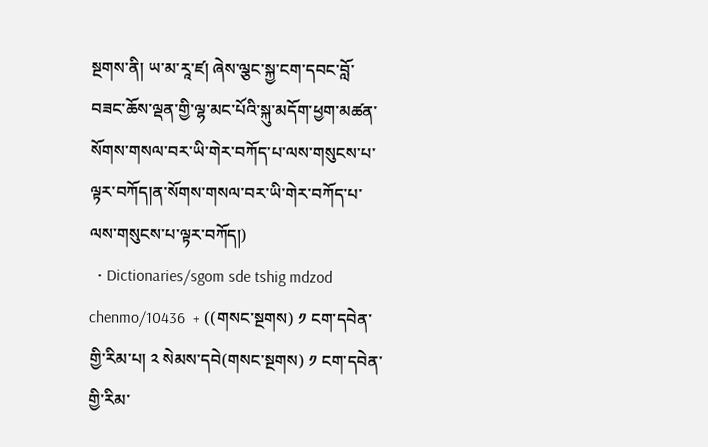སྔགས་ནི། ཡ་མ་རཱ་ཛ། ཞེས་ལྕང་སྐྱ་ངག་དབང་བློ་བཟང་ཆོས་ལྡན་གྱི་ལྷ་མང་པོའི་སྐུ་མདོག་ཕྱག་མཚན་སོགས་གསལ་བར་ཡི་གེར་བཀོད་པ་ལས་གསུངས་པ་ལྟར་བཀོད།ན་སོགས་གསལ་བར་ཡི་གེར་བཀོད་པ་ལས་གསུངས་པ་ལྟར་བཀོད།)
  • Dictionaries/sgom sde tshig mdzod chenmo/10436  + ((གསང་སྔགས) ༡ ངག་དབེན་གྱི་རིམ་པ། ༢ སེམས་དབེ(གསང་སྔགས) ༡ ངག་དབེན་གྱི་རིམ་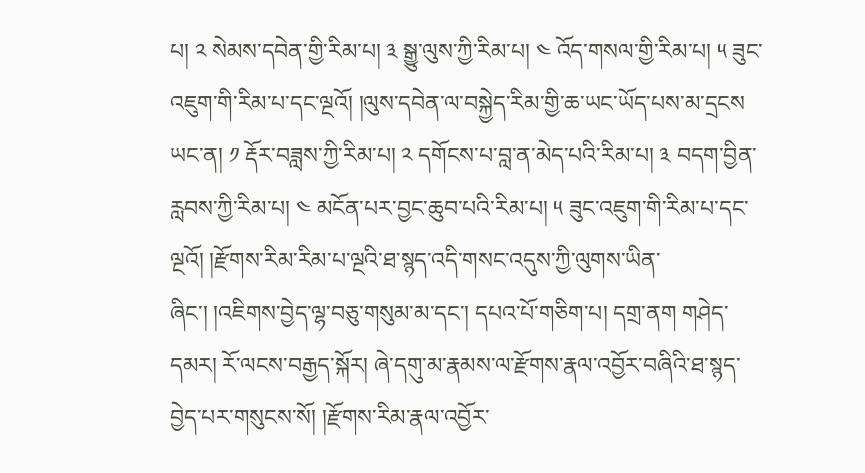པ། ༢ སེམས་དབེན་གྱི་རིམ་པ། ༣ སྒྱུ་ལུས་ཀྱི་རིམ་པ། ༤ འོད་གསལ་གྱི་རིམ་པ། ༥ ཟུང་འཇུག་གི་རིམ་པ་དང་ལྔའོ། །ལུས་དབེན་ལ་བསྐྱེད་རིམ་གྱི་ཆ་ཡང་ཡོད་པས་མ་དྲངས ཡང་ན། ༡ རྡོར་བཟླས་ཀྱི་རིམ་པ། ༢ དགོངས་པ་བླ་ན་མེད་པའི་རིམ་པ། ༣ བདག་བྱིན་རླབས་ཀྱི་རིམ་པ། ༤ མངོན་པར་བྱང་ཆུབ་པའི་རིམ་པ། ༥ ཟུང་འཇུག་གི་རིམ་པ་དང་ལྔའོ། །རྫོགས་རིམ་རིམ་པ་ལྔའི་ཐ་སྙད་འདི་གསང་འདུས་ཀྱི་ལུགས་ཡིན་ཞིང་། །འཇིགས་བྱེད་ལྷ་བཅུ་གསུམ་མ་དང་། དཔའ་པོ་གཅིག་པ། དགྲ་ནག གཤེད་དམར། རོ་ལངས་བརྒྱད་སྐོར། ཞེ་དགུ་མ་རྣམས་ལ་རྫོགས་རྣལ་འབྱོར་བཞིའི་ཐ་སྙད་བྱེད་པར་གསུངས་སོ། །རྫོགས་རིམ་རྣལ་འབྱོར་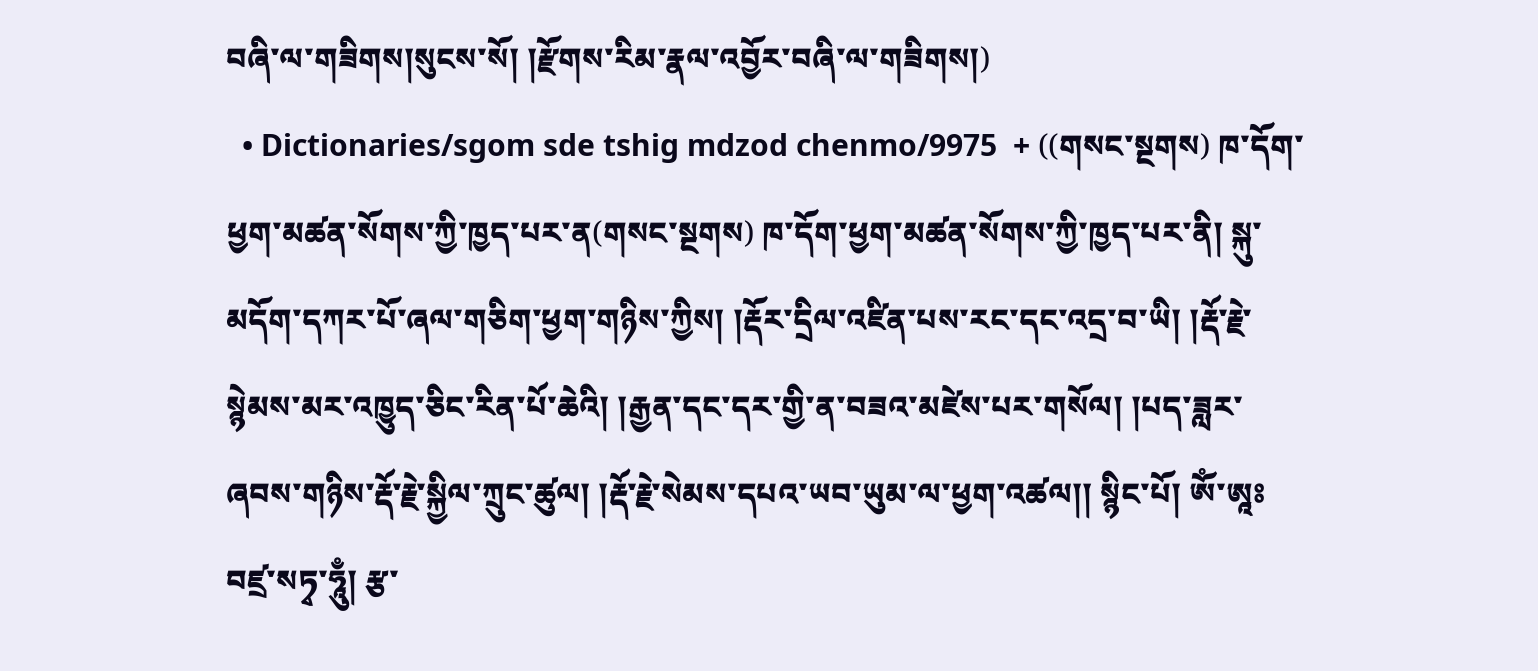བཞི་ལ་གཟིགས།སུངས་སོ། །རྫོགས་རིམ་རྣལ་འབྱོར་བཞི་ལ་གཟིགས།)
  • Dictionaries/sgom sde tshig mdzod chenmo/9975  + ((གསང་སྔགས) ཁ་དོག་ཕྱག་མཚན་སོགས་ཀྱི་ཁྱད་པར་ན(གསང་སྔགས) ཁ་དོག་ཕྱག་མཚན་སོགས་ཀྱི་ཁྱད་པར་ནི། སྐུ་མདོག་དཀར་པོ་ཞལ་གཅིག་ཕྱག་གཉིས་ཀྱིས། །རྡོར་དྲིལ་འཛིན་པས་རང་དང་འདྲ་བ་ཡི། །རྡོ་རྗེ་སྙེམས་མར་འཁྱུད་ཅིང་རིན་པོ་ཆེའི། །རྒྱན་དང་དར་གྱི་ན་བཟའ་མཛེས་པར་གསོལ། །པད་ཟླར་ཞབས་གཉིས་རྡོ་རྗེ་སྐྱིལ་ཀྲུང་ཚུལ། །རྡོ་རྗེ་སེམས་དཔའ་ཡབ་ཡུམ་ལ་ཕྱག་འཚལ།། སྙིང་པོ། ༀ་ཨཱཿབཛྲ་སཏྭ་ཧཱུྃ། རྩ་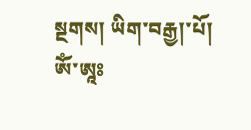སྔགས། ཡིག་བརྒྱ།་པོ། ༀ་ཨཱཿ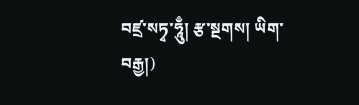བཛྲ་སཏྭ་ཧཱུྃ། རྩ་སྔགས། ཡིག་བརྒྱ།)